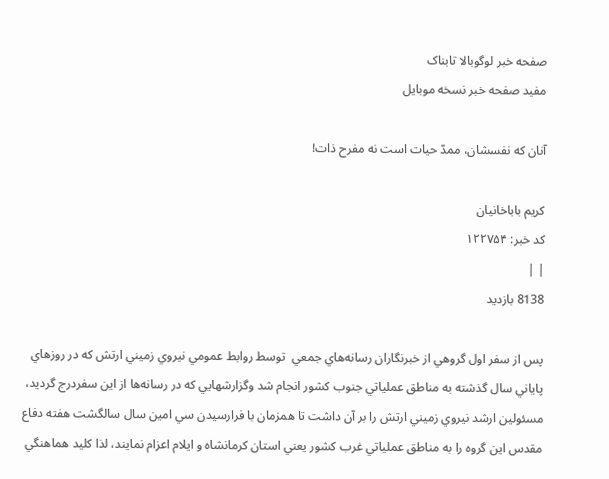صفحه خبر لوگوبالا تابناک
مفید صفحه خبر نسخه موبایل

آنان که نفسشان، ممدّ حيات است نه مفرح ذات!

كريم باباخانيان
کد خبر: ۱۲۲۷۵۴
| |
8138 بازدید

پس از سفر اول گروهي از خبرنگاران رسانه‌هاي جمعي  توسط روابط عمومي نيروي زميني ارتش كه در روزهاي پاياني سال گذشته به مناطق عملياتي جنوب كشور انجام شد وگزارشهايي كه در رسانه‌ها از اين سفردرج گرديد، مسئولين ارشد نيروي زميني ارتش را بر آن داشت تا همزمان با فرارسيدن سي امين سال سالگشت هفته دفاع مقدس اين گروه را به مناطق عملياتي غرب كشور يعني استان كرمانشاه و ايلام اعزام نمايند، لذا كليد هماهنگي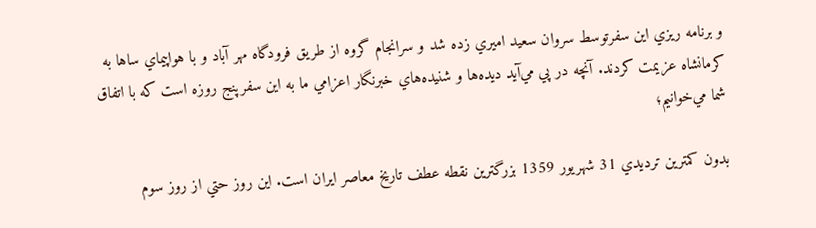و برنامه ريزي اين سفرتوسط سروان سعيد اميري زده شد و سرانجام گروه از طريق فرودگاه مهر آباد و با هواپيماي ساها به كرمانشاه عزيمت كردند. آنچه در پي مي‌آيد ديده‌ها و شنيده‌هاي خبرنگار اعزامي ما به اين سفرپنج روزه است كه با اتفاق شما مي‌خوانيم؛

بدون كمترين ترديدي 31 شهريور 1359 بزرگترين نقطه عطف تاريخ معاصر ايران است. اين روز حتي از روز سوم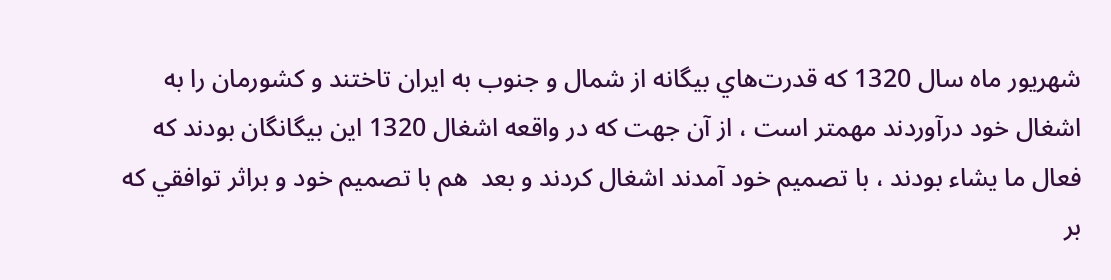شهريور ماه سال 1320 كه قدرت‌هاي بيگانه از شمال و جنوب به ايران تاختند و كشورمان را به اشغال خود درآوردند مهمتر است ، از آن جهت كه در واقعه اشغال 1320 اين بيگانگان بودند كه فعال ما يشاء بودند ، با تصميم خود آمدند اشغال كردند و بعد  هم با تصميم خود و براثر توافقي كه بر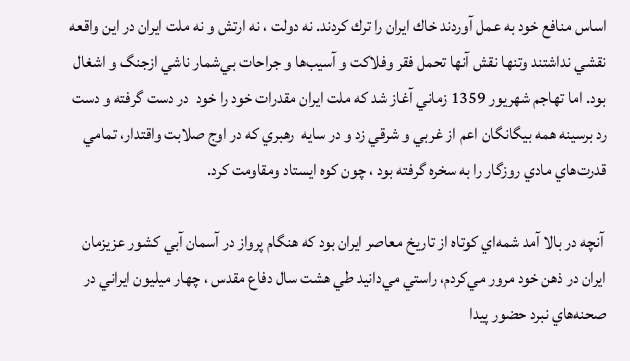اساس منافع خود به عمل آوردند خاك ايران را ترك كردند. نه دولت ، نه ارتش و نه ملت ايران در اين واقعه نقشي نداشتند وتنها نقش آنها تحمل فقر وفلاكت و آسيب‌ها و جراحات بي‌شمار ناشي ازجنگ و اشغال بود. اما تهاجم شهريور 1359 زماني آغاز شد كه ملت ايران مقدرات خود را خود  در دست گرفته و دست رد برسينه همه بيگانگان اعم از غربي و شرقي زد و در سايه  رهبري كه در اوج صلابت واقتدار، تمامي قدرت‌هاي مادي روزگار را به سخره گرفته بود ، چون كوه ايستاد ومقاومت كرد.

 آنچه در بالا آمد شمه‌اي كوتاه از تاريخ معاصر ايران بود كه هنگام پرواز در آسمان آبي كشور عزيزمان ايران در ذهن خود مرور مي‌كردم، راستي مي‌دانيد طي هشت سال دفاع مقدس ، چهار ميليون ايراني در صحنه‌هاي نبرد حضور پيدا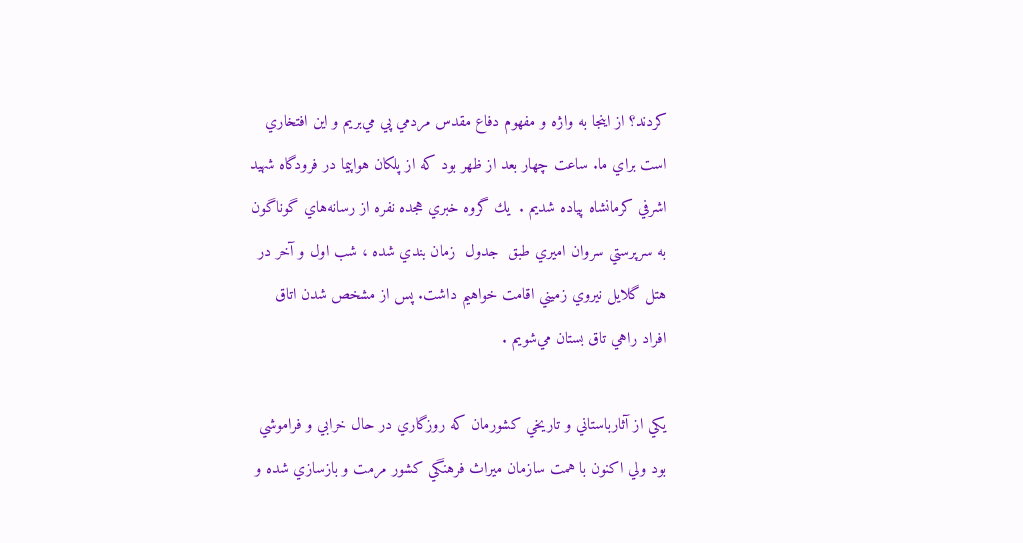كردند؟ از اينجا به واژه و مفهوم دفاع مقدس مردمي پي مي‌بريم و اين افتخاري است براي ما. ساعت چهار بعد از ظهر بود كه از پلكان هواپيما در فرودگاه شهيد اشرفي كرمانشاه پياده شديم .  يك گروه خبري هجده نفره از رسانه‌هاي گوناگون به سرپرستي سروان اميري طبق  جدول  زمان بندي شده ، شب اول و آخر در هتل گلايل نيروي زميني اقامت خواهيم داشت. پس از مشخص شدن اتاق افراد راهي تاق بستان مي‌شويم .

يكي از آثارباستاني و تاريخي كشورمان كه روزگاري در حال خرابي و فراموشي بود ولي اكنون با همت سازمان ميراث فرهنگي كشور مرمت و بازسازي شده و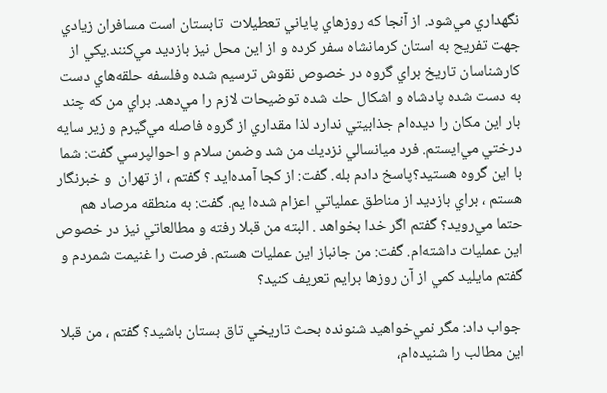نگهداري مي‌شود. از آنجا كه روزهاي پاياني تعطيلات  تابستان است مسافران زيادي جهت تفريح به استان كرمانشاه سفر كرده و از اين محل نيز بازديد مي‌كنند.يكي از كارشناسان تاريخ براي گروه در خصوص نقوش ترسيم شده وفلسفه حلقه‌هاي دست به دست شده پادشاه و اشكال حك شده توضيحات لازم را مي‌دهد. براي من كه چند بار اين مكان را ديده‌ام جذابيتي ندارد لذا مقداري از گروه فاصله مي‌گيرم و زير سايه درختي مي‌ايستم. فرد ميانسالي نزديك من ‌شد وضمن سلام و احوالپرسي گفت: شما با اين گروه هستيد؟پاسخ دادم بله. گفت: از كجا آمده‌ايد ؟ گفتم ، از تهران  و خبرنگار هستم ، براي بازديد از مناطق عملياتي اعزام شده‌ا يم. گفت: به منطقه مرصاد هم حتما مي‌رويد؟ گفتم اگر خدا بخواهد . البته من قبلا رفته و مطالعاتي نيز در خصوص اين عمليات داشته‌ام. گفت: من جانباز اين عمليات هستم. فرصت را غنيمت شمردم و گفتم مايليد كمي از آن روزها برايم تعريف كنيد؟

 جواب داد: مگر نمي‌خواهيد شنونده بحث تاريخي تاق بستان باشيد؟ گفتم ، من قبلا اين مطالب را شنيده‌ام،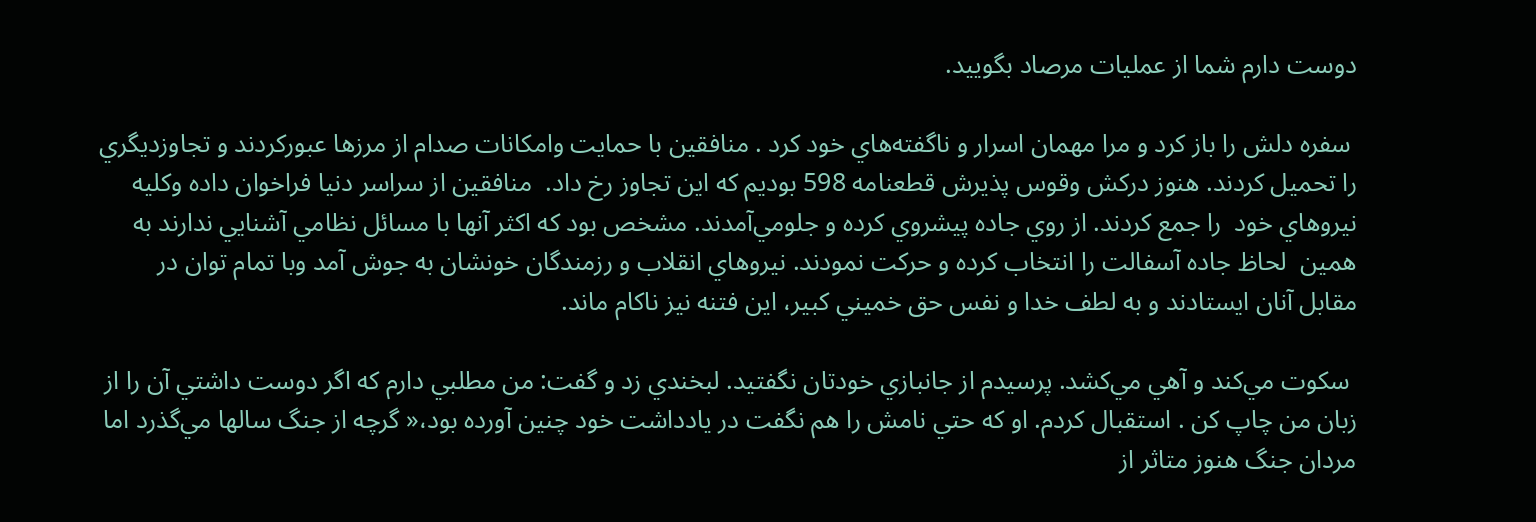دوست دارم شما از عمليات مرصاد بگوييد.

 سفره دلش را باز كرد و مرا مهمان اسرار و ناگفته‌هاي خود كرد . منافقين با حمايت وامكانات صدام از مرزها عبوركردند و تجاوزديگري را تحميل كردند. هنوز دركش وقوس پذيرش قطعنامه 598 بوديم كه اين تجاوز رخ داد.  منافقين از سراسر دنيا فراخوان داده وكليه نيروهاي خود  را جمع كردند. از روي جاده پيشروي كرده و جلومي‌آمدند. مشخص بود كه اكثر آنها با مسائل نظامي آشنايي ندارند به همين  لحاظ جاده آسفالت را انتخاب كرده و حركت نمودند. نيروهاي انقلاب و رزمندگان خونشان به جوش آمد وبا تمام توان در مقابل آنان ايستادند و به لطف خدا و نفس حق خميني كبير، اين فتنه نيز ناكام ماند.

 سكوت مي‌كند و آهي مي‌كشد. پرسيدم از جانبازي خودتان نگفتيد. لبخندي زد و گفت: من مطلبي دارم كه اگر دوست داشتي آن را از زبان من چاپ كن . استقبال كردم. او كه حتي نامش را هم نگفت در يادداشت خود چنين آورده بود،« گرچه از جنگ سالها مي‌گذرد اما مردان جنگ هنوز متاثر از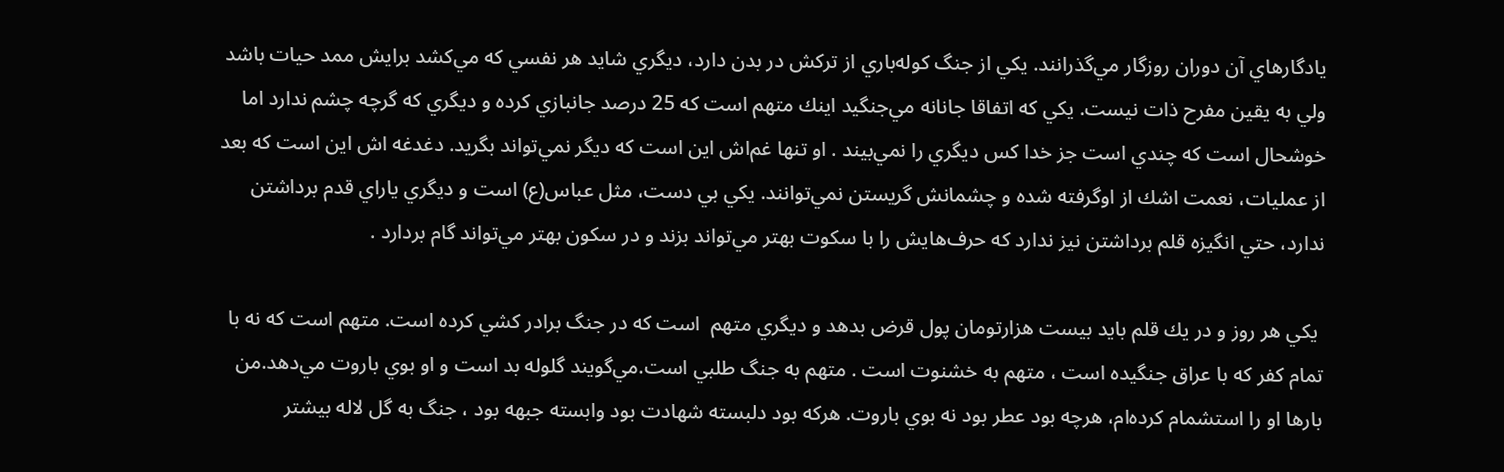يادگارهاي آن دوران روزگار مي‌گذرانند. يكي از جنگ‌ كوله‌باري از تركش در بدن دارد، ديگري شايد هر نفسي كه مي‌كشد برايش ممد حيات باشد ولي به يقين مفرح ذات نيست. يكي كه اتفاقا جانانه مي‌جنگيد اينك متهم است كه 25 درصد جانبازي كرده و ديگري كه گرچه چشم ندارد اما خوشحال است كه چندي است جز خدا كس ديگري را نمي‌بيند . او تنها غم‌اش اين است كه ديگر نمي‌تواند بگريد. دغدغه اش اين است كه بعد از عمليات، نعمت اشك از اوگرفته شده و چشمانش گريستن نمي‌توانند. يكي بي دست، مثل عباس(ع) است و ديگري ياراي قدم برداشتن ندارد، حتي انگيزه قلم برداشتن نيز ندارد كه حرف‌هايش را با سكوت بهتر مي‌تواند بزند و در سكون بهتر مي‌تواند گام بردارد .

 يكي هر روز و در يك قلم بايد بيست هزارتومان پول قرض بدهد و ديگري متهم  است كه در جنگ برادر كشي كرده است. متهم است كه نه با تمام كفر كه با عراق جنگيده است ، متهم به خشنوت است . متهم به جنگ طلبي است.مي‌گويند گلوله بد است و او بوي باروت مي‌دهد.من بارها او را استشمام كرده‌ام، هرچه بود عطر بود نه بوي باروت. هركه بود دلبسته شهادت بود وابسته جبهه بود ، جنگ به گل لاله بيشتر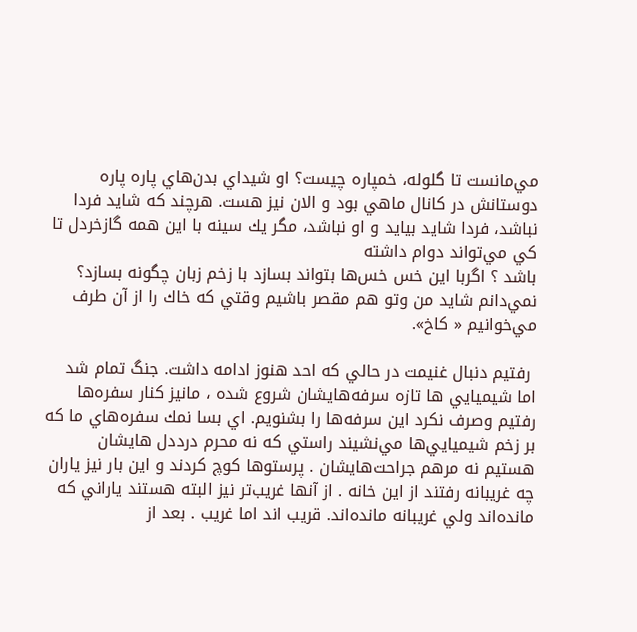مي‌مانست تا گلوله، خمپاره چيست؟ او شيداي بدن‌هاي پاره پاره دوستانش در كانال ماهي بود و الان نيز هست. هرچند كه شايد فردا نباشد، فردا شايد بيايد و او نباشد، مگر يك سينه با اين همه گازخردل تا كي مي‌تواند دوام داشته
باشد ؟ اگربا اين خس خس‌ها بتواند بسازد با زخم زبان چگونه بسازد؟ نمي‌دانم شايد من وتو هم مقصر باشيم وقتي كه خاك را از آن طرف مي‌خوانيم « كاخ».

 رفتيم دنبال غنيمت در حالي كه احد هنوز ادامه داشت. جنگ تمام شد اما شيميايي ها تازه سرفه‌هايشان شروع شده ، مانيز كنار سفره‌ها رفتيم وصرف نكرد اين سرفه‌ها را بشنويم. اي بسا نمك سفره‌هاي ما كه بر زخم شيميايي‌ها مي‌نشيند راستي كه نه محرم درددل هايشان هستيم نه مرهم جراحت‌هايشان . پرستوها كوچ كردند و اين بار نيز ياران چه غريبانه رفتند از اين خانه . از آنها غريب‌تر نيز البته هستند ياراني كه مانده‌اند ولي غريبانه مانده‌اند. قريب اند اما غريب . بعد از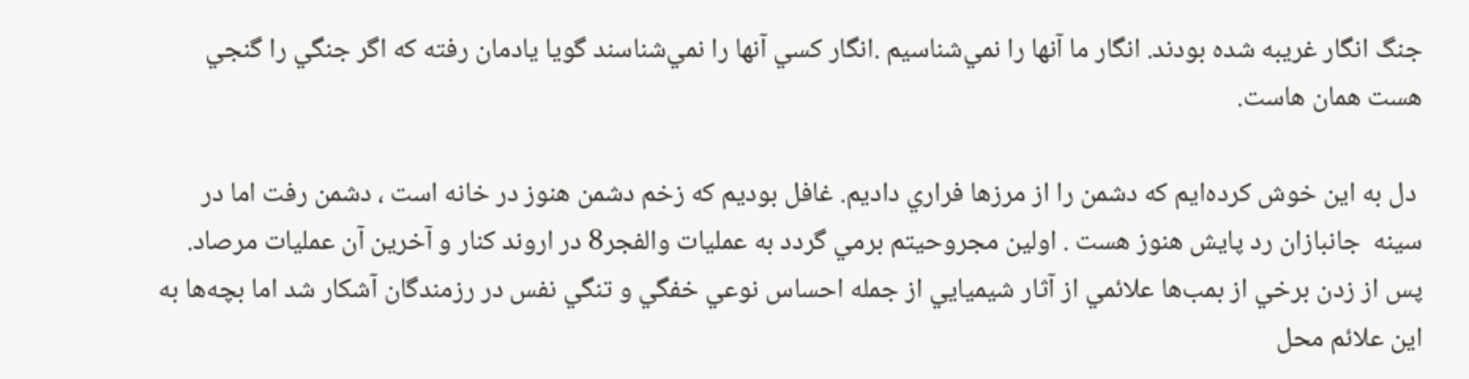جنگ انگار غريبه شده بودند. انگار ما آنها را نمي‌شناسيم .انگار كسي آنها را نمي‌شناسند گويا يادمان رفته كه اگر جنگي را گنجي هست همان هاست.

 دل به اين خوش كرده‌ايم كه دشمن را از مرزها فراري داديم. غافل بوديم كه زخم دشمن هنوز در خانه است ، دشمن رفت اما در سينه  جانبازان رد پايش هنوز هست . اولين مجروحيتم برمي گردد به عمليات والفجر8 در اروند كنار و آخرين آن عمليات مرصاد. پس از زدن برخي از بمب‌ها علائمي از آثار شيميايي از جمله احساس نوعي خفگي و تنگي نفس در رزمندگان آشكار شد اما بچه‌ها به اين علائم محل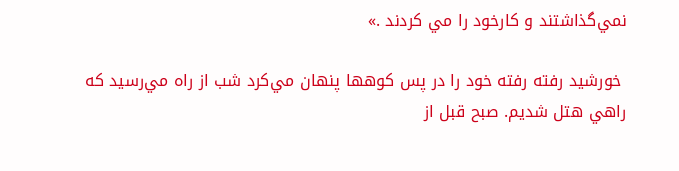نمي‌گذاشتند و كارخود را مي كردند .»

 خورشيد رفته رفته خود را در پس كوهها پنهان مي‌كرد شب از راه مي‌رسيد كه راهي هتل شديم. صبح قبل از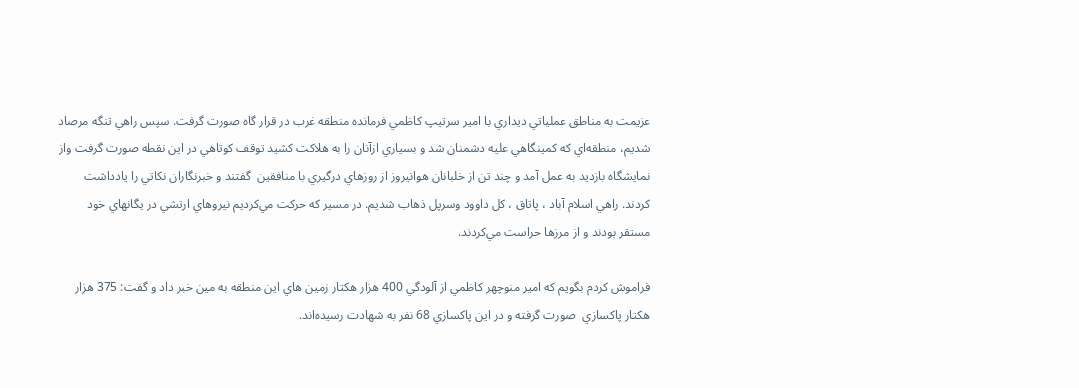عزيمت به مناطق عملياتي ديداري با امير سرتيپ كاظمي فرمانده منطقه غرب در قرار گاه صورت گرفت. سپس راهي تنگه مرصاد شديم، منطقه‌اي كه كمينگاهي عليه دشمنان شد و بسياري ازآنان را به هلاكت كشيد توقف كوتاهي در اين نقطه صورت گرفت واز نمايشگاه بازديد به عمل آمد و چند تن از خلبانان هوانيروز از روزهاي درگيري با منافقين  گفتند و خبرنگاران نكاتي را يادداشت كردند. راهي اسلام آباد ، پاتاق ، كل داوود وسرپل ذهاب شديم. در مسير كه حركت مي‌كرديم نيروهاي ارتشي در يگانهاي خود مستقر بودند و از مرزها حراست مي‌كردند.

فراموش كردم بگويم كه امير منوچهر كاظمي از آلودگي 400 هزار هكتار زمين هاي اين منطقه به مين خبر داد و گفت: 375 هزار هكتار پاكسازي  صورت گرفته و در اين پاكسازي 68 نفر به شهادت رسيده‌اند.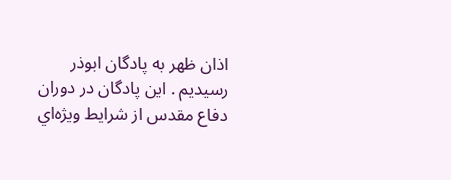اذان ظهر به پادگان ابوذر رسيديم . اين پادگان در دوران دفاع مقدس از شرايط ويژه‌اي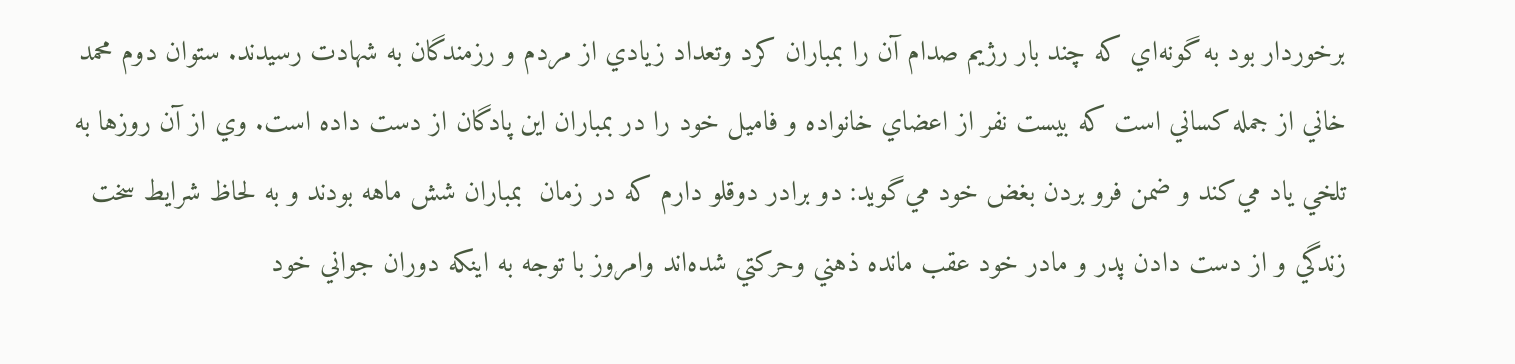برخوردار بود به گونه‌اي كه چند بار رژيم صدام آن را بمباران كرد وتعداد زيادي از مردم و رزمندگان به شهادت رسيدند. ستوان دوم محمد خاني از جمله كساني است كه بيست نفر از اعضاي خانواده و فاميل خود را در بمباران اين پادگان از دست داده است. وي از آن روزها به تلخي ياد مي‌كند و ضمن فرو بردن بغض خود مي‌گويد: دو برادر دوقلو دارم كه در زمان  بمباران شش ماهه بودند و به لحاظ شرايط سخت زندگي و از دست دادن پدر و مادر خود عقب مانده ذهني وحركتي شده‌اند وامروز با توجه به اينكه دوران جواني خود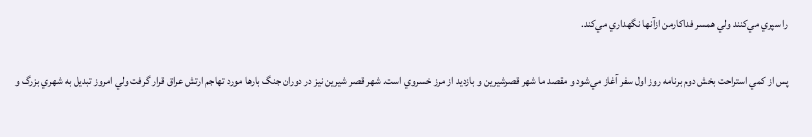را سپري مي‌كنند ولي همسر فداكارمن از‌آنها نگهداري مي‌كند.

پس از كمي استراحت بخش دوم برنامه روز اول سفر آغاز مي‌شود و مقصد ما شهر قصرشيرين و بازديد از مرز خسروي است. شهر قصر شيرين نيز در دوران جنگ بارها مورد تهاجم ارتش عراق قرار گرفت ولي امروز تبديل به شهري بزرگ و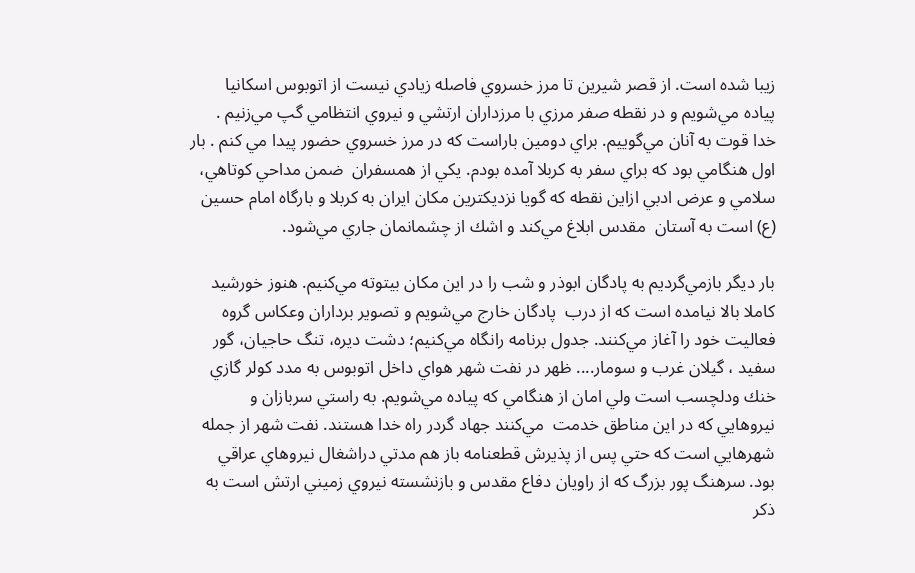زيبا شده است. از قصر شيرين تا مرز خسروي فاصله زيادي نيست از اتوبوس اسكانيا پياده مي‌شويم و در نقطه صفر مرزي با مرزداران ارتشي و نيروي انتظامي گپ مي‌زنيم . خدا قوت به آنان مي‌گوييم. براي دومين باراست كه در مرز خسروي حضور پيدا مي كنم . بار اول هنگامي بود كه براي سفر به كربلا آمده بودم. يكي از همسفران  ضمن مداحي كوتاهي، سلامي و عرض ادبي ازاين نقطه كه گويا نزديكترين مكان ايران به كربلا و بارگاه امام حسين (ع) است به آستان  مقدس ابلاغ مي‌كند و اشك از چشمانمان جاري مي‌شود.

بار ديگر بازمي‌گرديم به پادگان ابوذر و شب را در اين مكان بيتوته مي‌كنيم. هنوز خورشيد كاملا بالا نيامده است كه از درب  پادگان خارج مي‌شويم و تصوير برداران وعكاس گروه فعاليت خود را آغاز مي‌كنند. جدول برنامه رانگاه مي‌كنيم؛ دشت ديره، تنگ حاجيان، گور سفيد ، گيلان غرب و سومار.... ظهر در نفت شهر هواي داخل اتوبوس به مدد كولر گازي خنك ودلچسب است ولي امان از هنگامي كه پياده مي‌شويم. به راستي سربازان و نيروهايي كه در اين مناطق خدمت  مي‌كنند جهاد گردر راه خدا هستند. نفت شهر از جمله شهرهايي است كه حتي پس از پذيرش قطعنامه باز هم مدتي دراشغال نيروهاي عراقي بود. سرهنگ پور بزرگ كه از راويان دفاع مقدس و بازنشسته نيروي زميني ارتش است به ذكر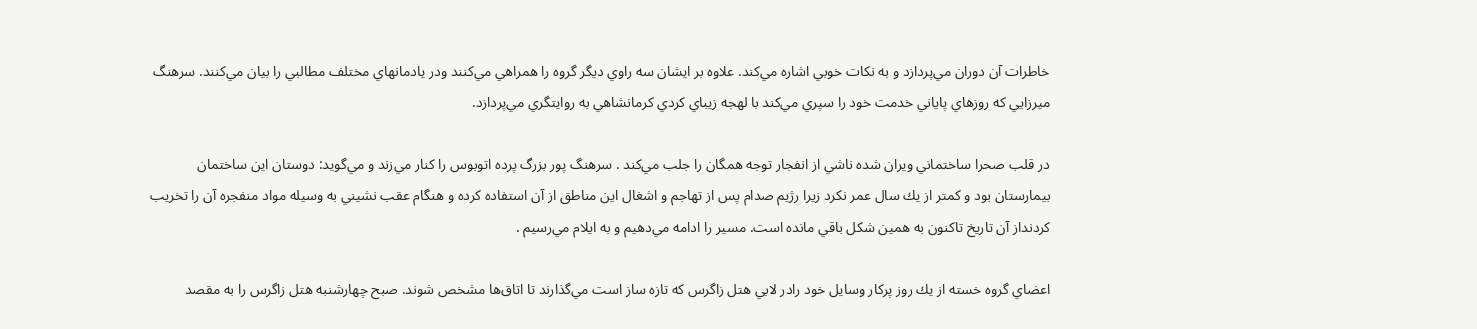خاطرات آن دوران مي‌پردازد و به نكات خوبي اشاره مي‌كند. علاوه بر ايشان سه راوي ديگر گروه را همراهي مي‌كنند ودر يادمانهاي مختلف مطالبي را بيان مي‌كنند. سرهنگ ميرزايي كه روزهاي پاياني خدمت خود را سپري مي‌كند با لهجه زيباي كردي كرمانشاهي به روايتگري مي‌پردازد.

در قلب صحرا ساختماني ويران شده ناشي از انفجار توجه همگان را جلب مي‌كند . سرهنگ پور بزرگ پرده اتوبوس را كنار مي‌زند و مي‌گويد: دوستان اين ساختمان بيمارستان بود و كمتر از يك سال عمر نكرد زيرا رژيم صدام پس از تهاجم و اشغال اين مناطق از آن استفاده كرده و هنگام عقب نشيني به وسيله مواد منفجره آن را تخريب كردنداز آن تاريخ تاكنون به همين شكل باقي مانده است. مسير را ادامه مي‌دهيم و به ايلام مي‌رسيم .

اعضاي گروه خسته از يك روز پركار وسايل خود رادر لابي هتل زاگرس كه تازه ساز است مي‌گذارند تا اتاق‌ها مشخص شوند. صبح چهارشنبه هتل زاگرس را به مقصد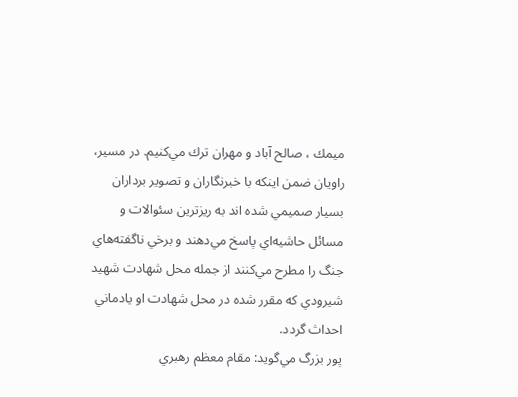ميمك ، صالح آباد و مهران ترك مي‌كنيم. در مسير، راويان ضمن اينكه با خبرنگاران و تصوير برداران بسيار صميمي شده اند به ريزترين سئوالات و مسائل حاشيه‌اي پاسخ مي‌دهند و برخي ناگفته‌هاي جنگ را مطرح مي‌كنند از جمله محل شهادت شهيد شيرودي كه مقرر شده در محل شهادت او يادماني احداث گردد.
پور بزرگ مي‌گويد: مقام معظم رهبري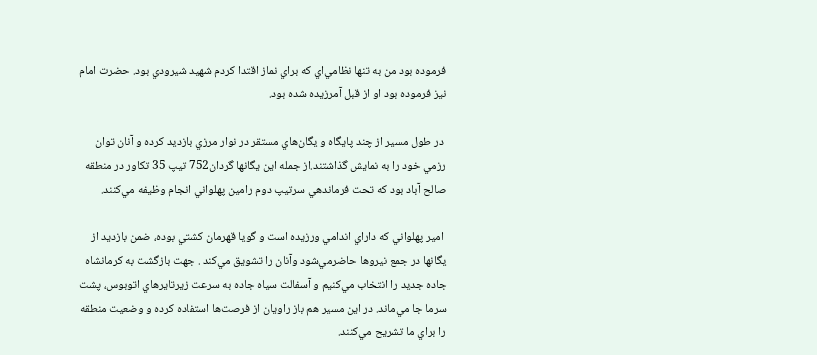فرموده بود من به تنها نظامي‌اي كه براي نماز اقتدا كردم شهيد شيرودي بود. حضرت امام نيز فرموده بود او از قبل آمرزيده شده بود.

 در طول مسير از چند پايگاه و يگان‌هاي مستقر در نوار مرزي بازديد كرده و آنان توان رزمي خود را به نمايش گذاشتند.از جمله اين يگانها گردان752 تيپ 35 تكاور در منطقه صالح آباد بود كه تحت فرماندهي سرتيپ دوم رامين پهلواني انجام وظيفه مي‌كنند.

 امير پهلواني كه داراي اندامي ورزيده است و گويا قهرمان كشتي بوده، ضمن بازديد از يگانها در جمع نيروها حاضرمي‌شود وآنان را تشويق مي‌كند . جهت بازگشت به كرمانشاه جاده جديد را انتخاب مي‌كنيم و آسفالت سياه جاده به سرعت زيرتايرهاي اتوبوس، پشت سرما جا مي‌ماند. در اين مسير هم باز راويان از فرصت‌ها استفاده كرده و وضعيت منطقه را براي ما تشريح مي‌كنند.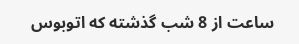ساعت از 8 شب گذشته كه اتوبوس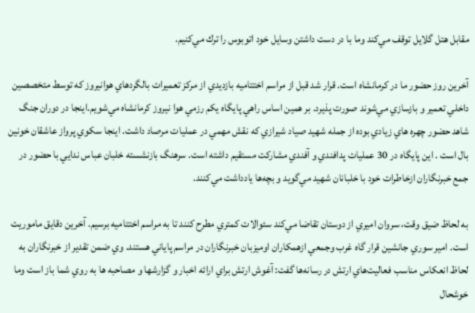مقابل هتل گلايل توقف مي‌كند وما با در دست داشتن وسايل خود اتوبوس را ترك مي‌كنيم.

آخرين روز حضور ما در كرمانشاه است. قرار شد قبل از مراسم اختتاميه بازديدي از مركز تعميرات بالگردهاي هوانيروز كه توسط متخصصين داخلي تعمير و بازسازي مي‌شوند صورت پذيرد. بر همين اساس راهي پايگاه يكم رزمي هوا نيروز كرمانشاه مي‌شويم.اينجا در دوران جنگ شاهد حضور چهره هاي زيادي بوده از جمله شهيد صياد شيرازي كه نقش مهمي در عمليات مرصاد داشت. اينجا سكوي پرواز عاشقان خونين بال است . اين پايگاه در 30 عمليات پدافندي و آفندي مشاركت مستقيم داشته است. سرهنگ بازنشسته خلبان عباس ندايي با حضور در جمع خبرنگاران ازخاطرات خود با خلبانان شهيد مي‌گويد و بچه‌ها يادداشت مي‌كنند.

به لحاظ ضيق وقت، سروان اميري از دوستان تقاضا مي‌كند سئوالات كمتري مطرح كنند تا به مراسم اختتاميه برسيم. آخرين دقايق ماموريت است. امير سوري جانشين قرار گاه غرب وجمعي ازهمكاران اوميزبان خبرنگاران در مراسم پاياني هستند. وي ضمن تقدير از خبرنگاران به لحاظ انعكاس مناسب فعاليت‌هاي ارتش در رسانه‌ها گفت: آغوش ارتش براي ارائه اخبار و گزارشها و مصاحبه ها به روي شما باز است وما خوشحال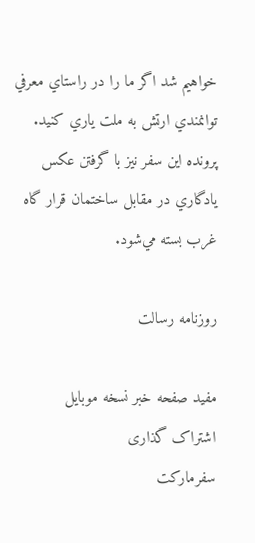خواهيم شد اگر ما را در راستاي معرفي توانمندي ارتش به ملت ياري كنيد. پرونده اين سفر نيز با گرفتن عكس يادگاري در مقابل ساختمان قرار گاه غرب بسته مي‌شود.

روزنامه رسالت

مفید صفحه خبر نسخه موبایل
اشتراک گذاری
سفرمارکت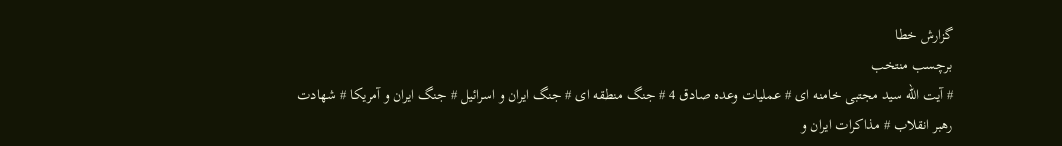گزارش خطا
برچسب منتخب
# آیت الله سید مجتبی خامنه ای # عملیات وعده صادق 4 # جنگ منطقه ای # جنگ ایران و اسرائیل # جنگ ایران و آمریکا # شهادت رهبر انقلاب # مذاکرات ایران و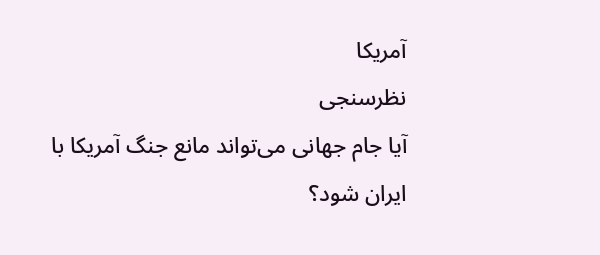آمریکا
نظرسنجی
آیا جام جهانی می‌تواند مانع جنگ آمریکا با ایران شود؟